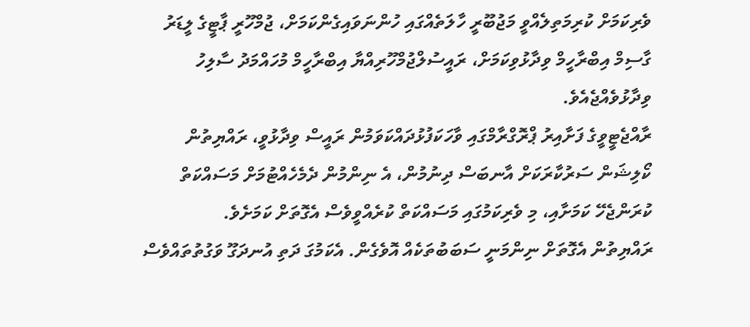ވެރިކަމަށް ކުރިމަތިލެއްވީ މަޖުބޫރީ ހާލަތެއްގައި ހުންނަވައިގެންކަމަށް، ޖުމްހޫރީ ޕާޓީގެ ލީޑަރު ގާސިމް އިބްރާހީމް ވިދާޅުވިކަމަށް، ރައީސުލްޖުމްހޫރިއްޔާ އިބްރާހީމް މުހައްމަދު ސާލިހު ވިދާޅުވެއްޖެއެވެ.
ރާއްޖެޓީވީގެ ފަށާއިރު ޕްރޮގްރާމްގައި ވާހަކަފުޅުދައްކަވަމުން ރައީސް ވިދާޅުވީ، ރައްޔިތުން ކޯލިޝަން ސަރުކާރަކަށް އާނބަސް ދިނުމުން، އެ ނިންމުން ދެމެހެއްޓުމަށް މަސައްކަތް ކުރަންޖެހޭ ކަމަށާއި، މި ވެރިކަމުގައި މަސައްކަތް ކުރެއްވީވެސް އެގޮތަށް ކަމަށެވެ.
ރައްޔިތުން އެގޮތަށް ނިންމަނީ ސަބަބުތަކެއް އޮވެގެން. އެކަމުގަ ދަތި އުނދަގޫ ވަގުތުތައްވެސް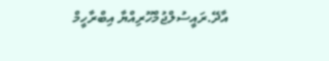އާދޭ.ރައީސުލްޖުމްހޫރިއްޔާ އިބްރާހީމް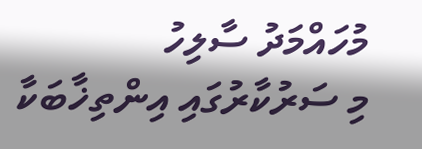މުހައްމަދު ސާލިހު
މި ސަރުކާރުގައި އިންތިޚާބަކާ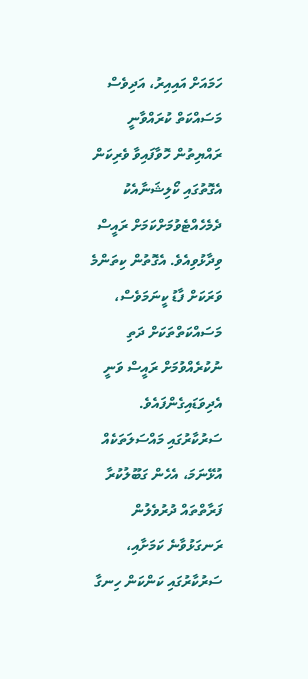ހަމައަށް އައިއިރު، އަދިވެސް މަސައްކަތް ކުރައްވާނީ ރައްޔިތުން ހޮވާފައިވާ ވެރިކަން އެގޮތުގައި ކޯލިޝަނާއެކު ދެމެހެއްޓެވުމަށްކަމަށް ރައީސް ވިދާޅުވިއެވެ. އެގޮތުން ކިތަންމެ ވަރަކަށް ފާޑު ކީނަމަވެސް، މަސައްކަތްތަކަށް ދަތި ނުކުރެއްވުމަށް ރައީސް ވަނީ އެދިވަޑައިގެންފައެވެ.
ސަރުކާރުގައި މައްސަލަތަކެއް އުޅޭނަމަ، އެހެން ގަބޫލުކުރާ ފަރާތްތައް ދުރުވެލުން ރަނގަޅުވާނެ ކަމަށާއި، ސަރުކާރުގައި ކަންކަން ހިނގާ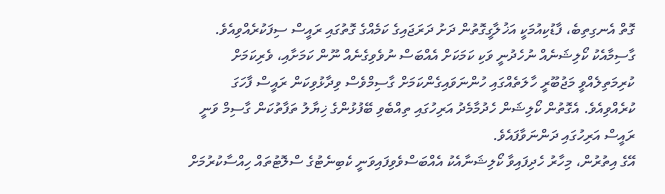ގޮތް އެނގިތިބެ، ފާޑުކިއުމަކީ އަޚުލާގީގޮތުން ދަށު ދަރަޖައިގެ ކަމެއްގެ ގޮތުގައި ރައީސް ސިފަކުރެއްވިއެވެ.
ގާސިމާއެކު ކޯލިޝަނެއް ނުހެދުނީ ވަކި ކަމަކަށް އެއްބަސް ނުވެވިގެނެއް ނޫން ކަމަށާއި، ވެރިކަމަށް ކުރިމަތިލެއްވީ މަޖުބޫރީ ހާލަތެއްގައި ހުންނަވައިގެންކަމަށް ގާސިމްވެސް ވިދާޅުވިކަން ރައީސް ފާހަގަ ކުރެއްވިއެވެ. އެގޮތުން ކޯލިޝަން ހެދުމާމެދު އަރިހުގައި ތިއްބެވި ބޭފުޅުންގެ ޚިޔާލު ތަފާތުކަން ގާސިމް ވަނީ ރައީސް އަރިހުގައި ދަންނަވާފައެވެ.
އޭގެ އިތުރުން، މިހާރު ހެދިފައިވާ ކޯލިޝަނާއެކު އެއްބަސްވެވިފައިވަނީ ކެބިނެޓުގެ ސްލޮޓުތައް ހިއްސާކުރުމަށް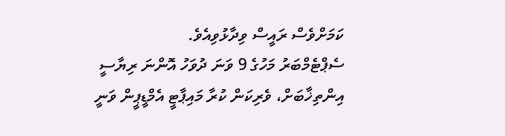ކަމަށްވެސް ރައީސް ވިދާޅުވިއެވެ.
ސެޕްޓެމްބަރު މަހުގެ 9 ވަނަ ދުވަހު އޮންނަ ރިޔާސީ އިންތިޚާބަށް، ވެރިކަން ކުރާ މައިޕާޓީ އެމްޑީޕީން ވަނީ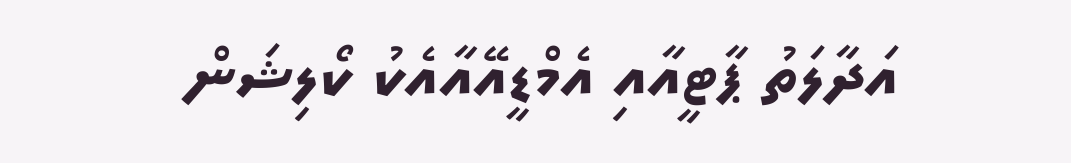އަދާލަތު ޕާޓީއާއި އެމްޑީއޭއާއެކު ކޯލިޝަން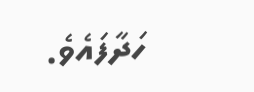ހަދާފައެވެ.